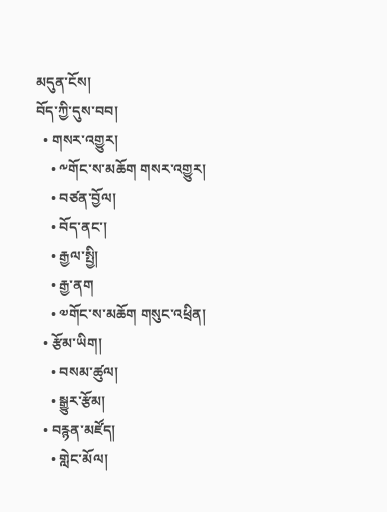མདུན་ངོས།
བོད་ཀྱི་དུས་བབ།
  • གསར་འགྱུར།
    • ༸གོང་ས་མཆོག གསར་འགྱུར།
    • བཙན་བྱོལ།
    • བོད་ནང་།
    • རྒྱལ་སྤྱི།
    • རྒྱ་ནག
    • ༧གོང་ས་མཆོག གསུང་འཕྲིན།
  • རྩོམ་ཡིག།
    • བསམ་ཚུལ།
    • སྒྱུར་རྩོམ།
  • བརྙན་མཛོད།
    • གླེང་མོལ།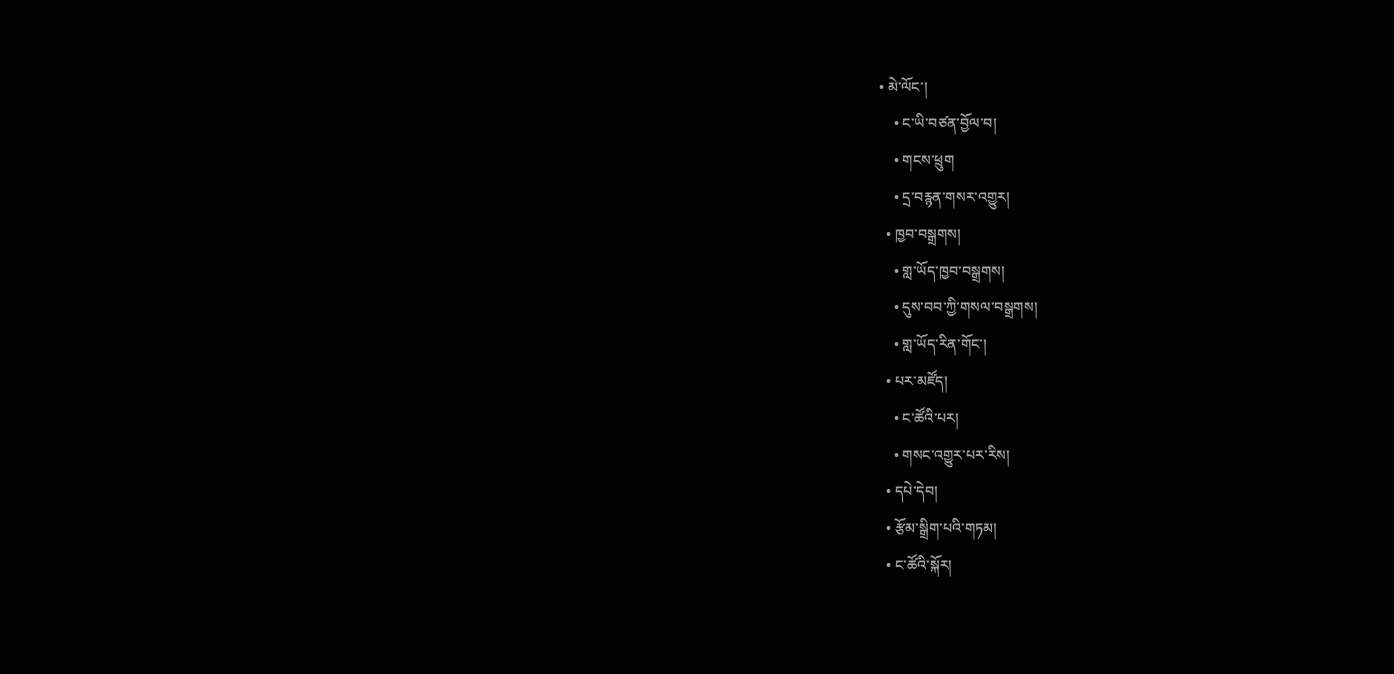• མེ་ལོང་།
    • ང་ཡི་བཙན་བྱོལ་བ།
    • གངས་ཕྲུག
    • དྲ་བརྙན་གསར་འགྱུར།
  • ཁྱབ་བསྒྲགས།
    • གླ་ཡོད་ཁྱབ་བསྒྲགས།
    • དུས་བབ་ཀྱི་གསལ་བསྒྲགས།
    • གླ་ཡོད་རིན་གོང་།
  • པར་མཛོད།
    • ང་ཚོའི་པར།
    • གསང་འགྱུར་པར་རིས།
  • དཔེ་དེབ།
  • རྩོམ་སྒྲིག་པའི་གཏམ།
  • ང་ཚོའི་སྐོར།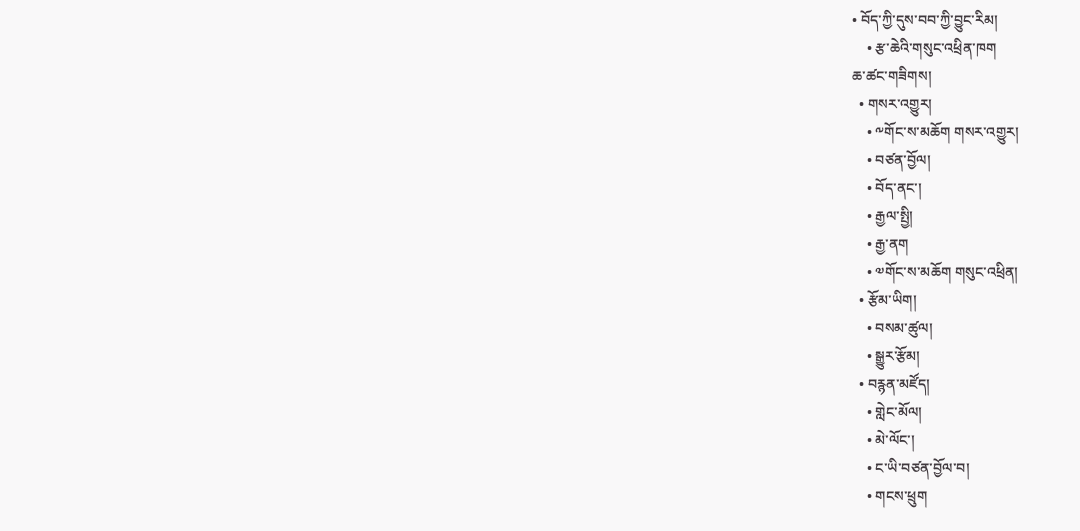• བོད་ཀྱི་དུས་བབ་ཀྱི་བྱུང་རིམ།
    • རྩ་ཆེའི་གསུང་འཕྲིན་ཁག
ཆ་ཚང་གཟིགས།
  • གསར་འགྱུར།
    • ༸གོང་ས་མཆོག གསར་འགྱུར།
    • བཙན་བྱོལ།
    • བོད་ནང་།
    • རྒྱལ་སྤྱི།
    • རྒྱ་ནག
    • ༧གོང་ས་མཆོག གསུང་འཕྲིན།
  • རྩོམ་ཡིག།
    • བསམ་ཚུལ།
    • སྒྱུར་རྩོམ།
  • བརྙན་མཛོད།
    • གླེང་མོལ།
    • མེ་ལོང་།
    • ང་ཡི་བཙན་བྱོལ་བ།
    • གངས་ཕྲུག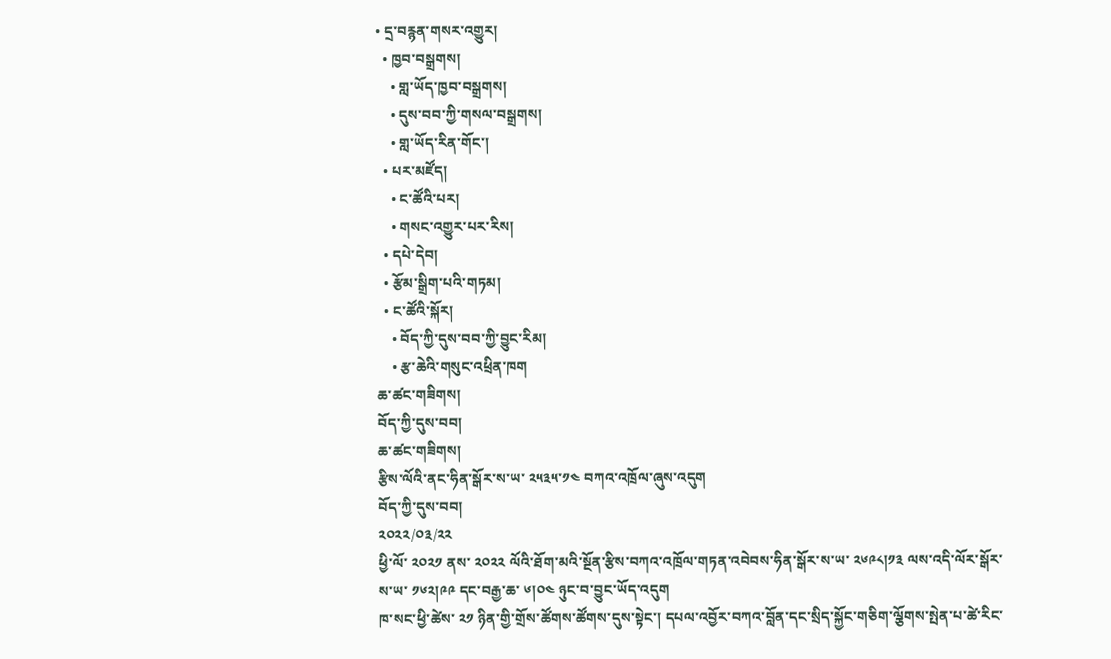• དྲ་བརྙན་གསར་འགྱུར།
  • ཁྱབ་བསྒྲགས།
    • གླ་ཡོད་ཁྱབ་བསྒྲགས།
    • དུས་བབ་ཀྱི་གསལ་བསྒྲགས།
    • གླ་ཡོད་རིན་གོང་།
  • པར་མཛོད།
    • ང་ཚོའི་པར།
    • གསང་འགྱུར་པར་རིས།
  • དཔེ་དེབ།
  • རྩོམ་སྒྲིག་པའི་གཏམ།
  • ང་ཚོའི་སྐོར།
    • བོད་ཀྱི་དུས་བབ་ཀྱི་བྱུང་རིམ།
    • རྩ་ཆེའི་གསུང་འཕྲིན་ཁག
ཆ་ཚང་གཟིགས།
བོད་ཀྱི་དུས་བབ།
ཆ་ཚང་གཟིགས།
རྩིས་ལོའི་ནང་ཧིན་སྒོར་ས་ཡ་ ༢༥༣༥་༡༤ བཀའ་འཁྲོལ་ཞུས་འདུག
བོད་ཀྱི་དུས་བབ།
༢༠༢༢/༠༣/༢༢
ཕྱི་ལོ་ ༢༠༢༡ ནས་ ༢༠༢༢ ལོའི་ཐོག་མའི་སྔོན་རྩིས་བཀའ་འཁྲོལ་གཏན་འབེབས་ཧིན་སྒོར་ས་ཡ་ ༢༦༩༨།༡༣ ལས་འདི་ལོར་སྒོར་ས་ཡ་ ༡༦༢།༩༩ དང་བརྒྱ་ཆ་ ༦།༠༤ ཉུང་བ་བྱུང་ཡོད་འདུག
ཁ་སང་ཕྱི་ཚེས་ ༢༡ ཉིན་གྱི་གྲོས་ཚོགས་ཚོགས་དུས་སྟེང་། དཔལ་འབྱོར་བཀའ་བློན་དང་སྲིད་སྐྱོང་གཅིག་ལྕོགས་སྤེན་པ་ཚེ་རིང་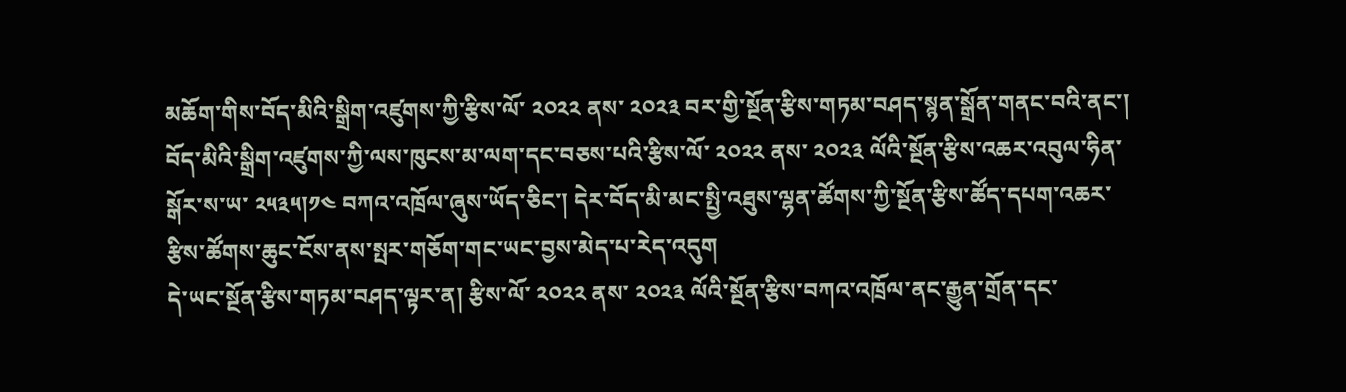མཆོག་གིས་བོད་མིའི་སྒྲིག་འཛུགས་ཀྱི་རྩིས་ལོ་ ༢༠༢༢ ནས་ ༢༠༢༣ བར་གྱི་སྔོན་རྩིས་གཏམ་བཤད་སྙན་སྒྲོན་གནང་བའི་ནང་། བོད་མིའི་སྒྲིག་འཛུགས་ཀྱི་ལས་ཁུངས་མ་ལག་དང་བཅས་པའི་རྩིས་ལོ་ ༢༠༢༢ ནས་ ༢༠༢༣ ལོའི་སྔོན་རྩིས་འཆར་འབུལ་ཧིན་སྒོར་ས་ཡ་ ༢༥༣༥།༡༤ བཀའ་འཁྲོལ་ཞུས་ཡོད་ཅིང་། དེར་བོད་མི་མང་སྤྱི་འཐུས་ལྷན་ཚོགས་ཀྱི་སྔོན་རྩིས་ཚོད་དཔག་འཆར་རྩིས་ཚོགས་ཆུང་ངོས་ནས་སྤར་གཅོག་གང་ཡང་བྱས་མེད་པ་རེད་འདུག
དེ་ཡང་སྔོན་རྩིས་གཏམ་བཤད་ལྟར་ན། རྩིས་ལོ་ ༢༠༢༢ ནས་ ༢༠༢༣ ལོའི་སྔོན་རྩིས་བཀའ་འཁྲོལ་ནང་རྒྱུན་གྲོན་དང་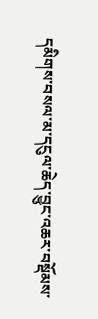དམིགས་བསལ་མ་དངུལ་ཆེད་བྱུང་འཆར་བསྡོམས་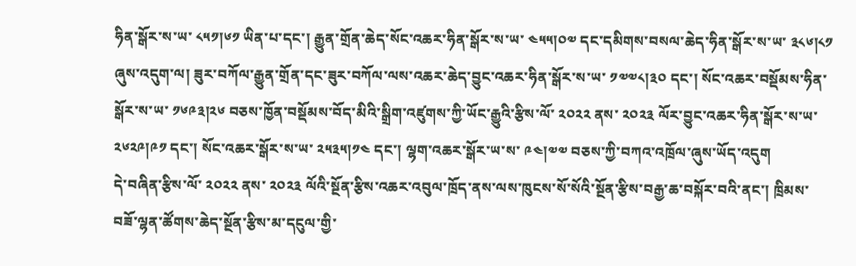ཧིན་སྒོར་ས་ཡ་ ༨༥༡།༦༡ ཡིན་པ་དང་། རྒྱུན་གྲོན་ཆེད་སོང་འཆར་ཧིན་སྒོར་ས་ཡ་ ༤༥༥།༠༧ དང་དམིགས་བསལ་ཆེད་ཧིན་སྒོར་ས་ཡ་ ༣༨༦།༨༡ ཞུས་འདུག་ལ། ཟུར་བཀོལ་རྒྱུན་གྲོན་དང་ཟུར་བཀོལ་ལས་འཆར་ཆེད་བྱུང་འཆར་ཧིན་སྒོར་ས་ཡ་ ༡༧༧༨།༣༠ དང་། སོང་འཆར་བསྡོམས་ཧིན་སྒོར་ས་ཡ་ ༡༦༩༣།༢༦ བཅས་ཁྱོན་བསྡོམས་བོད་མིའི་སྒྲིག་འཛུགས་ཀྱི་ཡོང་རྒྱུའི་རྩིས་ལོ་ ༢༠༢༢ ནས་ ༢༠༢༣ ལོར་བྱུང་འཆར་ཧིན་སྒོར་ས་ཡ་ ༢༦༢༩།༩༡ དང་། སོང་འཆར་སྒོར་ས་ཡ་ ༢༥༣༥།༡༤ དང་། ལྷག་འཆར་སྒོར་ཡ་ས་ ༩༤།༧༧ བཅས་ཀྱི་བཀའ་འཁྲོལ་ཞུས་ཡོད་འདུག
དེ་བཞིན་རྩིས་ལོ་ ༢༠༢༢ ནས་ ༢༠༢༣ ལོའི་སྔོན་རྩིས་འཆར་འབུལ་ཁྲོད་ནས་ལས་ཁུངས་སོ་སོའི་སྔོན་རྩིས་བརྒྱ་ཆ་བསྐོར་བའི་ནང་། ཁྲིམས་བཟོ་ལྷན་ཚོགས་ཆེད་སྔོན་རྩིས་མ་དངུལ་གྱི་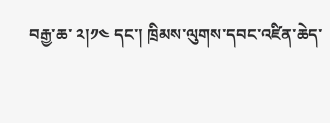བརྒྱ་ཆ་ ༢།༡༤ དང་། ཁྲིམས་ལུགས་དབང་འཛིན་ཆེད་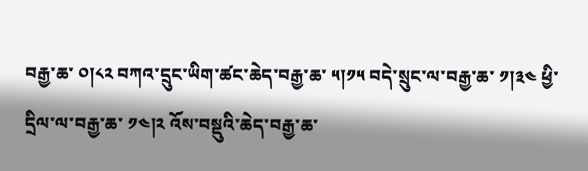བརྒྱ་ཆ་ ༠།༨༢ བཀའ་དྲུང་ཡིག་ཚང་ཆེད་བརྒྱ་ཆ་ ༥།༡༥ བདེ་སྲུང་ལ་བརྒྱ་ཆ་ ༡།༣༤ ཕྱི་དྲིལ་ལ་བརྒྱ་ཆ་ ༡༤།༢ འོས་བསྡུའི་ཆེད་བརྒྱ་ཆ་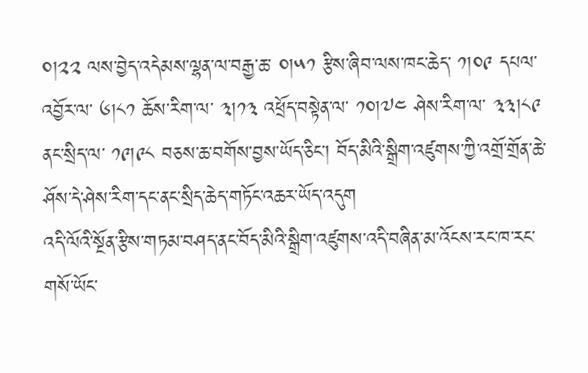༠།༢༢ ལས་བྱེད་འདེམས་ལྷན་ལ་བརྒྱ་ཆ་ ༠།༥༡ རྩིས་ཞིབ་ལས་ཁང་ཆེད་ ༡།༠༩ དཔལ་འབྱོར་ལ་ ༦།༨༡ ཆོས་རིག་ལ་ ༣།༡༣ འཕྲོད་བསྟེན་ལ་ ༡༠།༧༤ ཤེས་རིག་ལ་ ༣༣།༨༩ ནང་སྲིད་ལ་ ༡༩།༩༨ བཅས་ཆ་བགོས་བྱས་ཡོད་ཅིང་། བོད་མིའི་སྒྲིག་འཛུགས་ཀྱི་འགྲོ་གྲོན་ཆེ་ཤོས་དེ་ཤེས་རིག་དང་ནང་སྲིད་ཆེད་གཏོང་འཆར་ཡོད་འདུག
འདི་ལོའི་སྔོན་རྩིས་གཏམ་བཤད་ནང་བོད་མིའི་སྒྲིག་འཛུགས་འདི་བཞིན་མ་འོངས་རང་ཁ་རང་གསོ་ཡོང་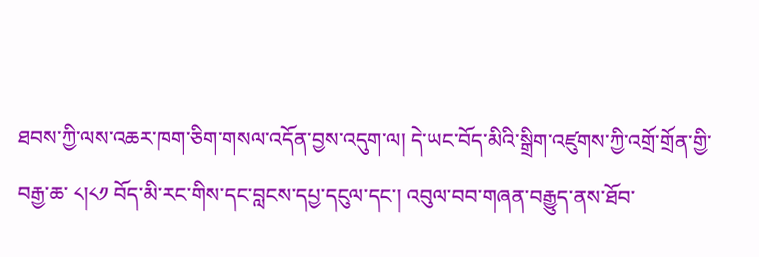ཐབས་ཀྱི་ལས་འཆར་ཁག་ཅིག་གསལ་འདོན་བྱས་འདུག་ལ། དེ་ཡང་བོད་མིའི་སྒྲིག་འཛུགས་ཀྱི་འགྲོ་གྲོན་གྱི་བརྒྱ་ཆ་ ༨།༨༡ བོད་མི་རང་གིས་དང་བླངས་དཔྱ་དངུལ་དང་། འབུལ་བབ་གཞན་བརྒྱུད་ནས་ཐོབ་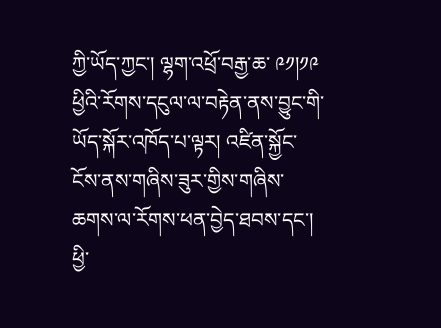ཀྱི་ཡོད་ཀྱང་། ལྷག་འཕྲོ་བརྒྱ་ཆ་ ༩༡།༡༩ ཕྱིའི་རོགས་དངུལ་ལ་བརྟེན་ནས་བྱུང་གི་ཡོད་སྐོར་འཁོད་པ་ལྟར། འཛིན་སྐྱོང་ངོས་ནས་གཞིས་ཟུར་གྱིས་གཞིས་ཆགས་ལ་རོགས་ཕན་བྱེད་ཐབས་དང་། ཕྱི་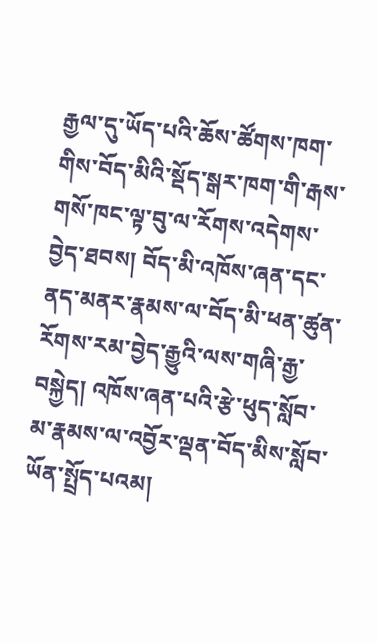རྒྱལ་དུ་ཡོད་པའི་ཆོས་ཚོགས་ཁག་གིས་བོད་མིའི་སྡོད་སྒར་ཁག་གི་རྒས་གསོ་ཁང་ལྟ་བུ་ལ་རོགས་འདེགས་བྱེད་ཐབས། བོད་མི་འཁོས་ཞན་དང་ནད་མནར་རྣམས་ལ་བོད་མི་ཕན་ཚུན་རོགས་རམ་བྱེད་རྒྱུའི་ལས་གཞི་རྒྱ་བསྐྱེད། འཁོས་ཞན་པའི་རྩེ་ཕུད་སློབ་མ་རྣམས་ལ་འབྱོར་ལྡན་བོད་མིས་སློབ་ཡོན་སྤྲོད་པའམ།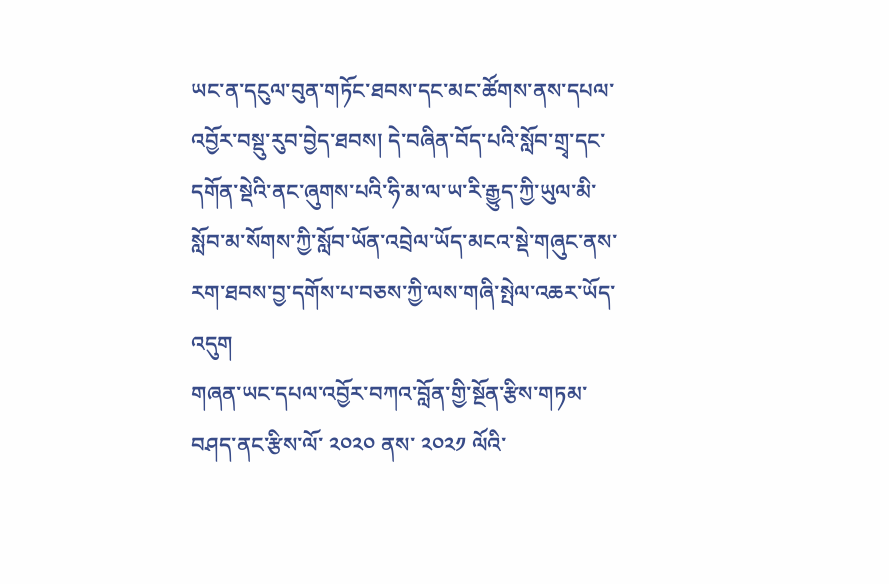ཡང་ན་དངུལ་བུན་གཏོང་ཐབས་དང་མང་ཚོགས་ནས་དཔལ་འབྱོར་བསྡུ་རུབ་བྱེད་ཐབས། དེ་བཞིན་བོད་པའི་སློབ་གྲྭ་དང་དགོན་སྡེའི་ནང་ཞུགས་པའི་ཧི་མ་ལ་ཡ་རི་རྒྱུད་ཀྱི་ཡུལ་མི་སློབ་མ་སོགས་ཀྱི་སློབ་ཡོན་འབྲེལ་ཡོད་མངའ་སྡེ་གཞུང་ནས་རག་ཐབས་བྱ་དགོས་པ་བཅས་ཀྱི་ལས་གཞི་སྤེལ་འཆར་ཡོད་འདུག
གཞན་ཡང་དཔལ་འབྱོར་བཀའ་བློན་གྱི་སྔོན་རྩིས་གཏམ་བཤད་ནང་རྩིས་ལོ་ ༢༠༢༠ ནས་ ༢༠༢༡ ལོའི་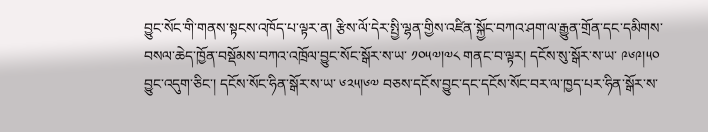བྱུང་སོང་གི་གནས་སྟངས་འཁོད་པ་ལྟར་ན། རྩིས་ལོ་དེར་སྤྱི་ལྷན་གྱིས་འཛིན་སྐྱོང་བཀའ་ཤག་ལ་རྒྱུན་གྲོན་དང་དམིགས་བསལ་ཆེད་ཁྱོན་བསྡོམས་བཀའ་འཁྲོལ་བྱུང་སོང་སྒོར་ས་ཡ་ ༡༠༥༧།༧༨ གནང་བ་ལྟར། དངོས་སུ་སྒོར་ས་ཡ་ ༩༦༩།༥༠ བྱུང་འདུག་ཅིང་། དངོས་སོང་ཧིན་སྒོར་ས་ཡ་ ༦༢༥།༦༧ བཅས་དངོས་བྱུང་དང་དངོས་སོང་བར་ལ་ཁྱད་པར་ཧིན་སྒོར་ས་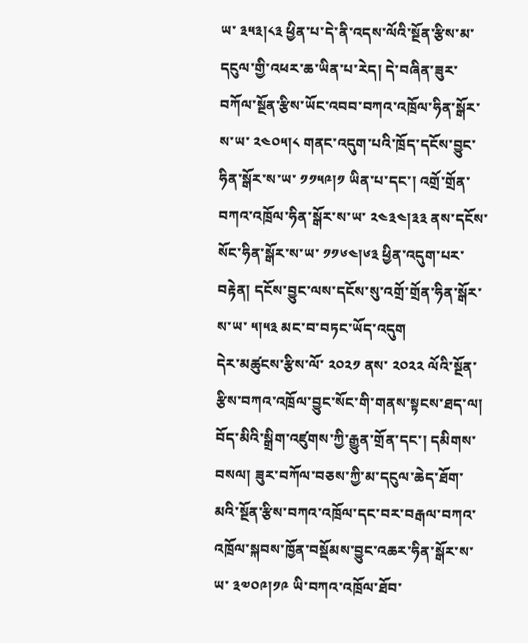ཡ་ ༣༥༣།༨༣ ཕྱིན་པ་དེ་ནི་འདས་ལོའི་སྔོན་རྩིས་མ་དངུལ་གྱི་འཕར་ཆ་ཡིན་པ་རེད། དེ་བཞིན་ཟུར་བཀོལ་སྔོན་རྩིས་ཡོང་འབབ་བཀའ་འཁྲོལ་ཧིན་སྒོར་ས་ཡ་ ༢༤༠༥།༨ གནང་འདུག་པའི་ཁྲོད་དངོས་བྱུང་ཧིན་སྒོར་ས་ཡ་ ༡༡༥༩།༡ ཡིན་པ་དང་། འགྲོ་གྲོན་བཀའ་འཁྲོལ་ཧིན་སྒོར་ས་ཡ་ ༢༤༣༤།༣༣ ནས་དངོས་སོང་ཧིན་སྒོར་ས་ཡ་ ༡༡༦༤།༦༣ ཕྱིན་འདུག་པར་བརྟེན། དངོས་བྱུང་ལས་དངོས་སུ་འགྲོ་གྲོན་ཧིན་སྒོར་ས་ཡ་ ༥།༥༣ མང་བ་བཏང་ཡོད་འདུག
དེར་མཚུངས་རྩིས་ལོ་ ༢༠༢༡ ནས་ ༢༠༢༢ ལོའི་སྔོན་རྩིས་བཀའ་འཁྲོལ་བྱུང་སོང་གི་གནས་སྟངས་ཐད་ལ། བོད་མིའི་སྒྲིག་འཛུགས་ཀྱི་རྒྱུན་གྲོན་དང་། དམིགས་བསལ། ཟུར་བཀོལ་བཅས་ཀྱི་མ་དངུལ་ཆེད་ཐོག་མའི་སྔོན་རྩིས་བཀའ་འཁྲོལ་དང་བར་བརྒལ་བཀའ་འཁྲོལ་སྐབས་ཁྱོན་བསྡོམས་བྱུང་འཆར་ཧིན་སྒོར་ས་ཡ་ ༣༧༠༩།༡༩ ཡི་བཀའ་འཁྲོལ་ཐོབ་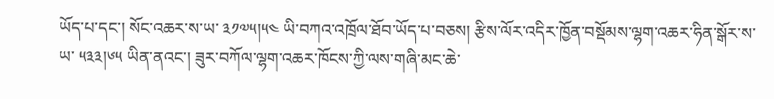ཡོད་པ་དང་། སོང་འཆར་ས་ཡ་ ༣༡༧༥།༥༤ ཡི་བཀའ་འཁྲོལ་ཐོབ་ཡོད་པ་བཅས། རྩིས་ལོར་འདིར་ཁྱོན་བསྡོམས་ལྷག་འཆར་ཧིན་སྒོར་ས་ཡ་ ༥༣༣།༦༥ ཡིན་ནའང་། ཟུར་བཀོལ་ལྷག་འཆར་ཁོངས་ཀྱི་ལས་གཞི་མང་ཆེ་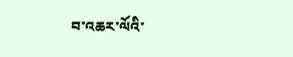བ་འཆར་ལོའི་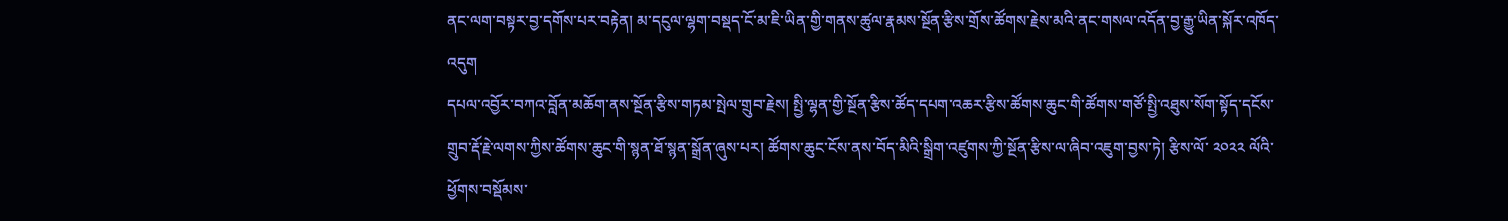ནང་ལག་བསྟར་བྱ་དགོས་པར་བརྟེན། མ་དངུལ་ལྷག་བསྡད་ངོ་མ་ཇི་ཡིན་གྱི་གནས་ཚུལ་རྣམས་སྔོན་རྩིས་གྲོས་ཚོགས་རྗེས་མའི་ནང་གསལ་འདོན་བྱ་རྒྱུ་ཡིན་སྐོར་འཁོད་འདུག
དཔལ་འབྱོར་བཀའ་བློན་མཆོག་ནས་སྔོན་རྩིས་གཏམ་སྤེལ་གྲུབ་རྗེས། སྤྱི་ལྷན་གྱི་སྔོན་རྩིས་ཚོད་དཔག་འཆར་རྩིས་ཚོགས་ཆུང་གི་ཚོགས་གཙོ་སྤྱི་འཐུས་སོག་སྟོད་དངོས་གྲུབ་རྡོ་རྗེ་ལགས་ཀྱིས་ཚོགས་ཆུང་གི་སྙན་ཐོ་སྙན་སྒྲོན་ཞུས་པར། ཚོགས་ཆུང་ངོས་ནས་བོད་མིའི་སྒྲིག་འཛུགས་ཀྱི་སྔོན་རྩིས་ལ་ཞིབ་འཇུག་བྱས་ཏེ། རྩིས་ལོ་ ༢༠༢༢ ལོའི་ཕྱོགས་བསྡོམས་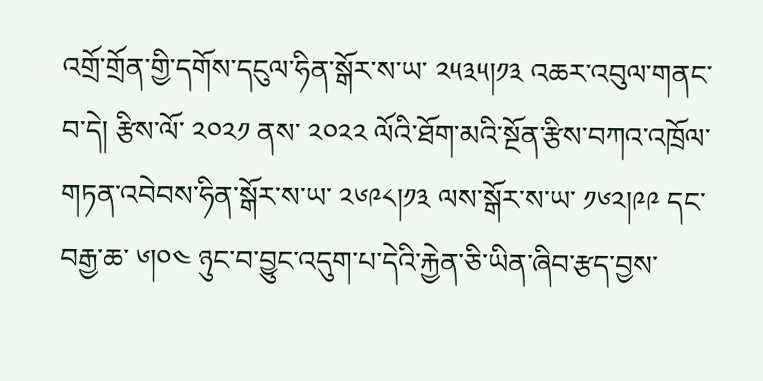འགྲོ་གྲོན་གྱི་དགོས་དངུལ་ཧིན་སྒོར་ས་ཡ་ ༢༥༣༥།༡༣ འཆར་འབུལ་གནང་བ་དེ། རྩིས་ལོ་ ༢༠༢༡ ནས་ ༢༠༢༢ ལོའི་ཐོག་མའི་སྔོན་རྩིས་བཀའ་འཁྲོལ་གཏན་འབེབས་ཧིན་སྒོར་ས་ཡ་ ༢༦༩༨།༡༣ ལས་སྒོར་ས་ཡ་ ༡༦༢།༩༩ དང་བརྒྱ་ཆ་ ༦།༠༤ ཉུང་བ་བྱུང་འདུག་པ་དེའི་རྐྱེན་ཅི་ཡིན་ཞིབ་རྩད་བྱས་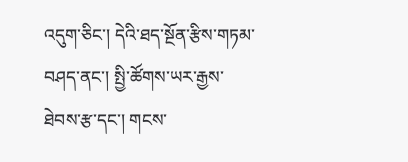འདུག་ཅིང་། དེའི་ཐད་སྔོན་རྩིས་གཏམ་བཤད་ནང་། སྤྱི་ཚོགས་ཡར་རྒྱས་ཐེབས་རྩ་དང་། གངས་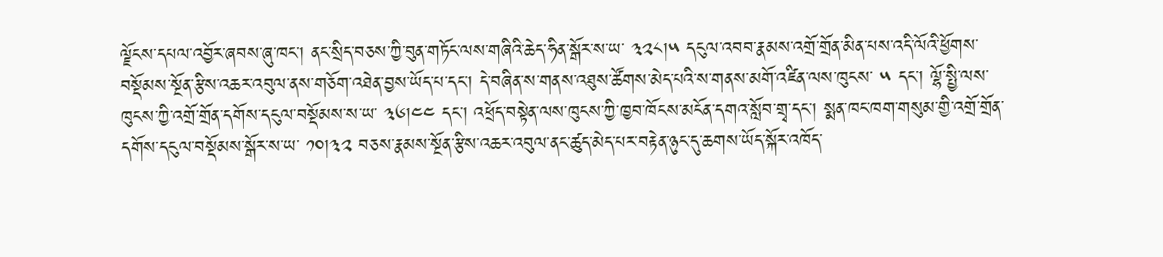ལྗོངས་དཔལ་འབྱོར་ཞབས་ཞུ་ཁང་། ནང་སྲིད་བཅས་ཀྱི་བུན་གཏོང་ལས་གཞིའི་ཆེད་ཧིན་སྒོར་ས་ཡ་ ༣༢༨།༥ དངུལ་འབབ་རྣམས་འགྲོ་གྲོན་མིན་པས་འདི་ལོའི་ཕྱོགས་བསྡོམས་སྔོན་རྩིས་འཆར་འབུལ་ནས་གཅོག་འཐེན་བྱས་ཡོད་པ་དང་། དེ་བཞིན་ས་གནས་འཐུས་ཚོགས་མེད་པའི་ས་གནས་མགོ་འཛིན་ལས་ཁུངས་ ༥ དང་། ལྷོ་སྤྱི་ལས་ཁུངས་ཀྱི་འགྲོ་གྲོན་དགོས་དངུལ་བསྡོམས་ས་ཡ་ ༣༦།༤༤ དང་། འཕྲོད་བསྟེན་ལས་ཁུངས་ཀྱི་ཁྱབ་ཁོངས་མངོན་དགའ་སློབ་གྲྭ་དང་། སྨན་ཁང་ཁག་གསུམ་གྱི་འགྲོ་གྲོན་དགོས་དངུལ་བསྡོམས་སྒོར་ས་ཡ་ ༡༠།༣༢ བཅས་རྣམས་སྔོན་རྩིས་འཆར་འབུལ་ནང་ཚུད་མེད་པར་བརྟེན་ཉུང་དུ་ཆགས་ཡོད་སྐོར་འཁོད་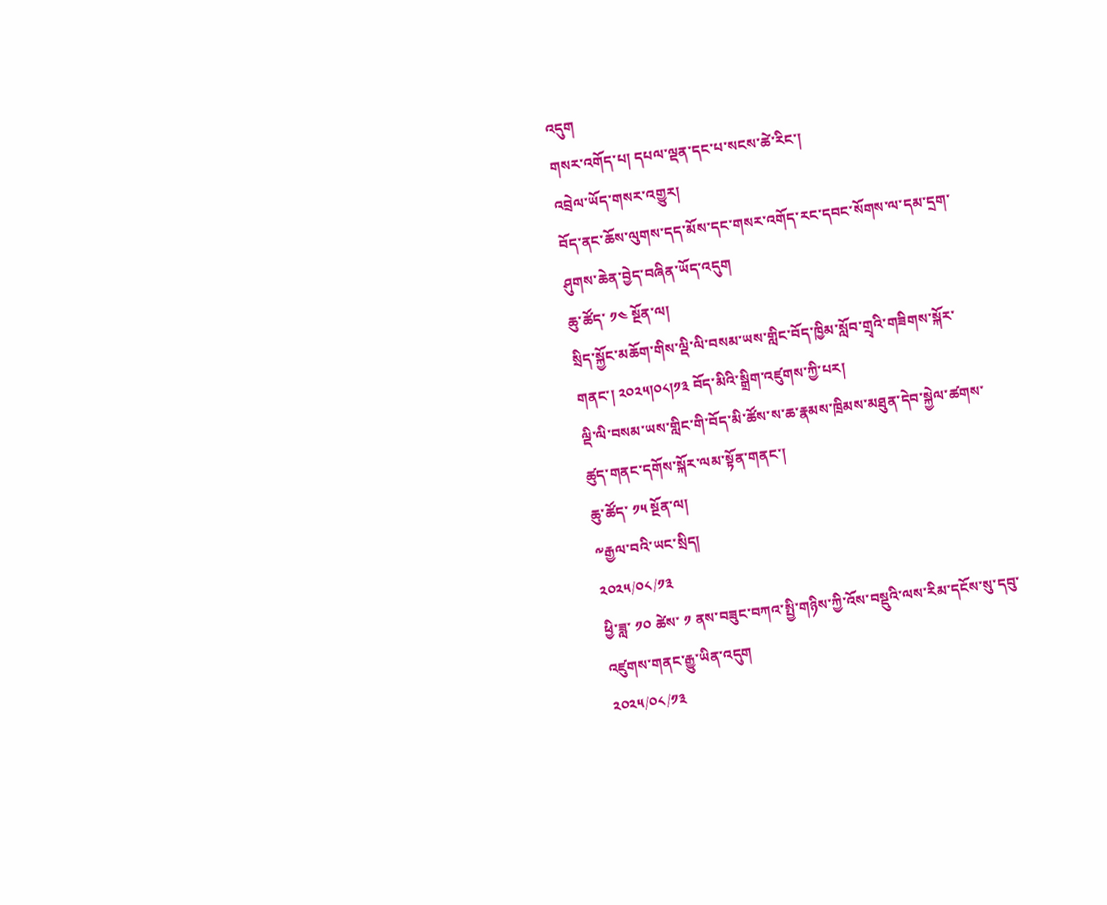འདུག
གསར་འགོད་པ། དཔལ་ལྡན་དང་པ་སངས་ཚེ་རིང་།
འབྲེལ་ཡོད་གསར་འགྱུར།
བོད་ནང་ཆོས་ལུགས་དད་མོས་དང་གསར་འགོད་རང་དབང་སོགས་ལ་དམ་དྲག་ཤུགས་ཆེན་བྱེད་བཞིན་ཡོད་འདུག
ཆུ་ཚོད་ ༡༤ སྔོན་ལ།
སྲིད་སྐྱོང་མཆོག་གིས་ལྡི་ལི་བསམ་ཡས་གླིང་བོད་ཁྱིམ་སློབ་གྲྭའི་གཟིགས་སྐོར་གནང་། ༢༠༢༥།༠༨།༡༣ བོད་མིའི་སྒྲིག་འཛུགས་ཀྱི་པར།
ལྡི་ལི་བསམ་ཡས་གླིང་གི་བོད་མི་ཚོས་ས་ཆ་རྣམས་ཁྲིམས་མཐུན་དེབ་སྐྱེལ་ཚགས་ཚུད་གནང་དགོས་སྐོར་ལམ་སྟོན་གནང་།
ཆུ་ཚོད་ ༡༥ སྔོན་ལ།
༸རྒྱལ་བའི་ཡང་སྲིད།
༢༠༢༥/༠༨/༡༣
ཕྱི་ཟླ་ ༡༠ ཚེས་ ༡ ནས་བཟུང་བཀའ་སྤྱི་གཉིས་ཀྱི་འོས་བསྡུའི་ལས་རིམ་དངོས་སུ་དབུ་འཛུགས་གནང་རྒྱུ་ཡིན་འདུག
༢༠༢༥/༠༨/༡༣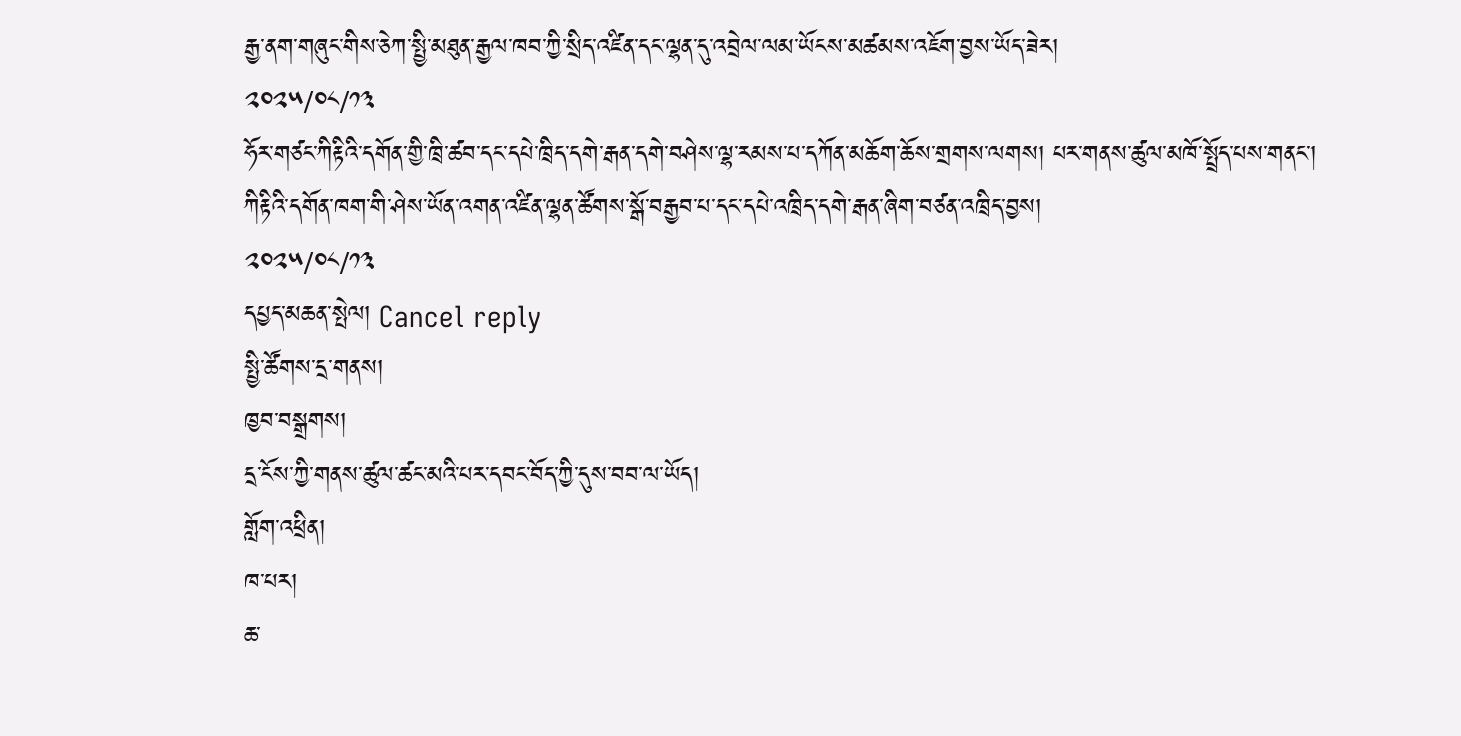རྒྱ་ནག་གཞུང་གིས་ཅེཀ་སྤྱི་མཐུན་རྒྱལ་ཁབ་ཀྱི་སྲིད་འཛིན་དང་ལྷན་དུ་འབྲེལ་ལམ་ཡོངས་མཚམས་འཇོག་བྱས་ཡོད་ཟེར།
༢༠༢༥/༠༨/༡༣
ཧོར་གཙང་ཀིརྟིའི་དགོན་གྱི་ཁྲི་ཚབ་དང་དཔེ་ཁྲིད་དགེ་རྒན་དགེ་བཤེས་ལྷ་རམས་པ་དཀོན་མཆོག་ཆོས་གྲགས་ལགས། པར་གནས་ཚུལ་མཁོ་སྤྲོད་པས་གནང་།
ཀིརྟིའི་དགོན་ཁག་གི་ཤེས་ཡོན་འགན་འཛིན་ལྷན་ཚོགས་སྒོ་བརྒྱབ་པ་དང་དཔེ་འཁྲིད་དགེ་རྒན་ཞིག་བཙན་འཁྲིད་བྱས།
༢༠༢༥/༠༨/༡༣
དཔྱད་མཆན་སྤེལ། Cancel reply
སྤྱི་ཚོགས་དྲ་གནས།
ཁྱབ་བསྒྲགས།
དྲ་ངོས་ཀྱི་གནས་ཚུལ་ཚང་མའི་པར་དབང་བོད་ཀྱི་དུས་བབ་ལ་ཡོད།
གློག་འཕྲིན།
ཁ་པར།
ཆ་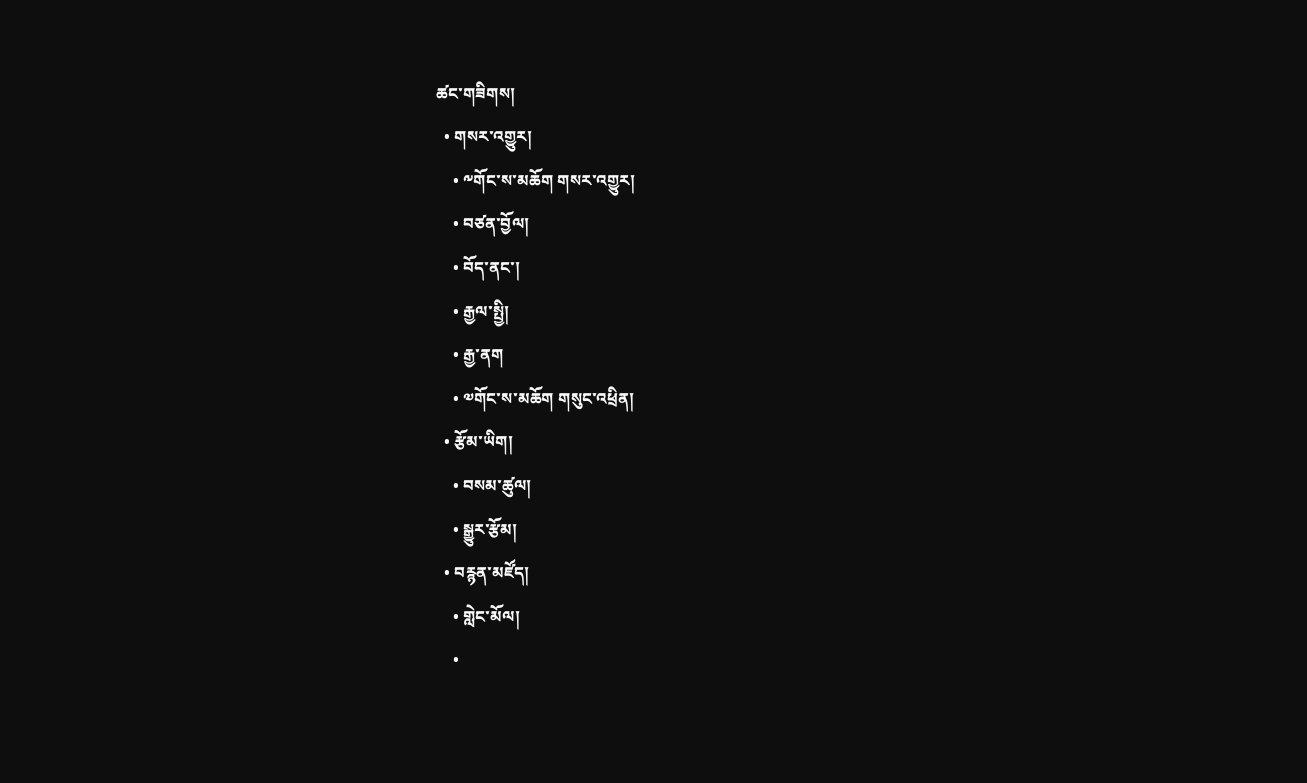ཚང་གཟིགས།
  • གསར་འགྱུར།
    • ༸གོང་ས་མཆོག གསར་འགྱུར།
    • བཙན་བྱོལ།
    • བོད་ནང་།
    • རྒྱལ་སྤྱི།
    • རྒྱ་ནག
    • ༧གོང་ས་མཆོག གསུང་འཕྲིན།
  • རྩོམ་ཡིག།
    • བསམ་ཚུལ།
    • སྒྱུར་རྩོམ།
  • བརྙན་མཛོད།
    • གླེང་མོལ།
    •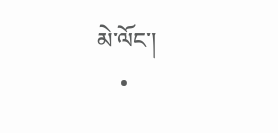མེ་ལོང་།
    •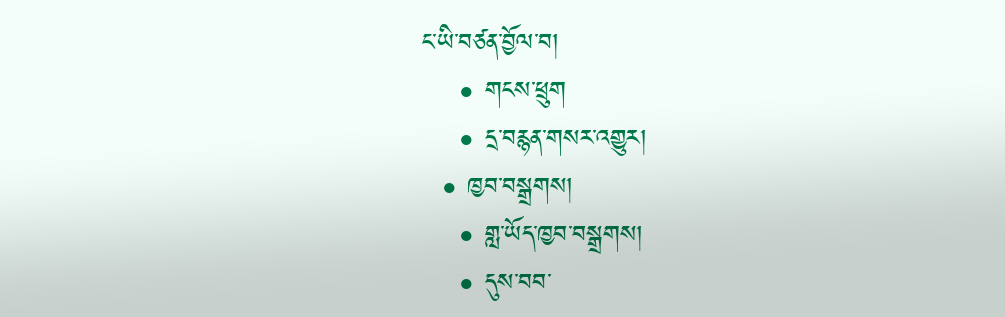ང་ཡི་བཙན་བྱོལ་བ།
    • གངས་ཕྲུག
    • དྲ་བརྙན་གསར་འགྱུར།
  • ཁྱབ་བསྒྲགས།
    • གླ་ཡོད་ཁྱབ་བསྒྲགས།
    • དུས་བབ་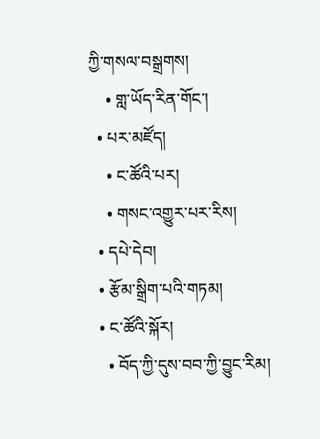ཀྱི་གསལ་བསྒྲགས།
    • གླ་ཡོད་རིན་གོང་།
  • པར་མཛོད།
    • ང་ཚོའི་པར།
    • གསང་འགྱུར་པར་རིས།
  • དཔེ་དེབ།
  • རྩོམ་སྒྲིག་པའི་གཏམ།
  • ང་ཚོའི་སྐོར།
    • བོད་ཀྱི་དུས་བབ་ཀྱི་བྱུང་རིམ།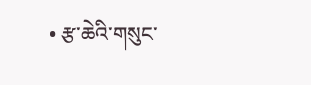• རྩ་ཆེའི་གསུང་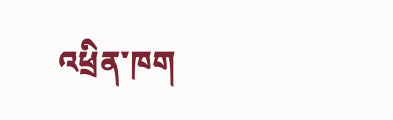འཕྲིན་ཁག